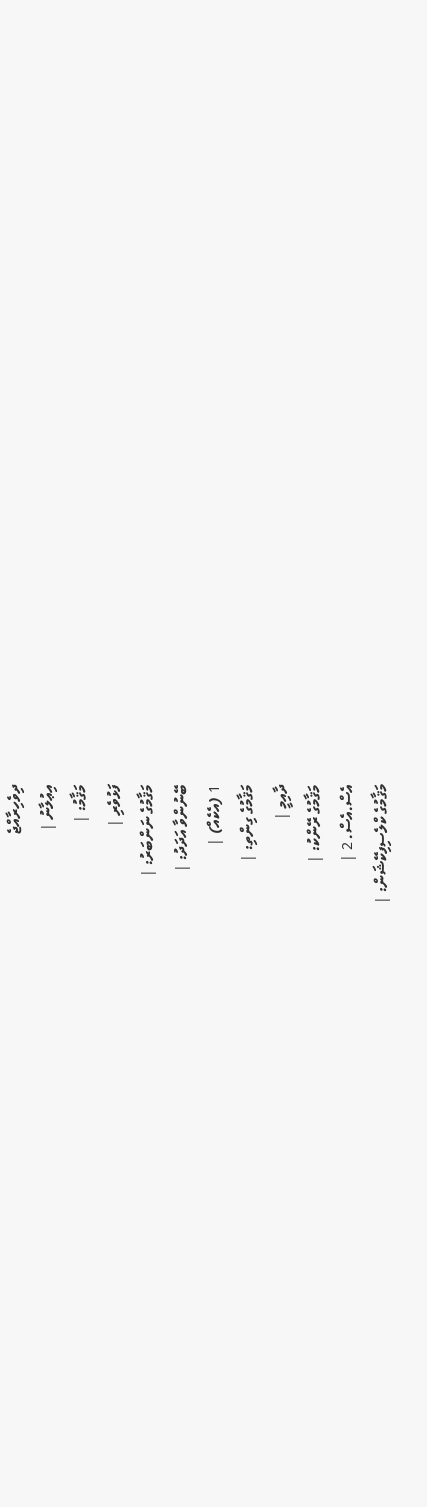ދިވެހިރާއްޖެ
އިޢުލާނު |
މަޤާމު: |
ފަޅުވެރި |
މަޤާމުގެ ނަންބަރު: |
ބޭނުންވާ އަދަދު: |
1 (އެކެއް) |
މަޤާމުގެ ގިންތި: |
ދާއިމީ |
މަޤާމުގެ ރޭންކު: |
އެސް.އެސް. 2 |
މަޤާމުގެ ކްލެސިފިކޭޝަން: |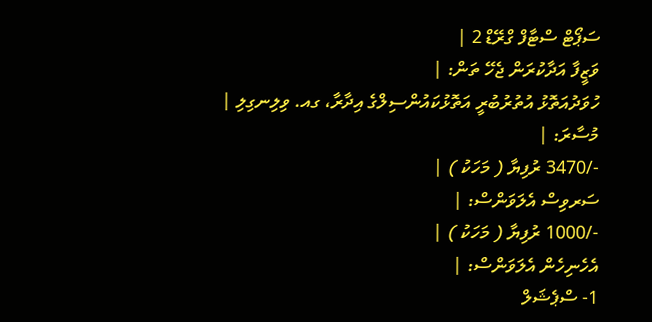ސަޕޯޓް ސްޓާފް ގްރޭޑް 2 |
ވަޒީފާ އަދާކުރަން ޖެހޭ ތަން: |
ހުވަދުއަތޮޅު އުތުރުބުރީ އަތޮޅުކައުންސިލްގެ އިދާރާ، ގއ. ވިލިނގިލި |
މުސާރަ: |
-/3470 ރުފިޔާ ( މަހަކު ) |
ސަރވިސް އެލަވަންސް: |
-/1000 ރުފިޔާ ( މަހަކު ) |
އެހެނިހެން އެލަވަންސް: |
1- ސްޕެޝަލް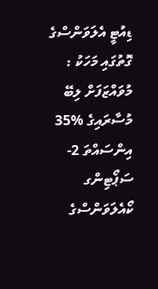ޑިއުޓީ އެލަވަންސްގެ ގޮތުގައި މަހަކު : މުވައްޒަފަށް ލިބޭ މުސާރައިގެ %35 އިންސައްތަ 2- ސަޕޯޓިންގ ކޯއެލަވަންސްގެ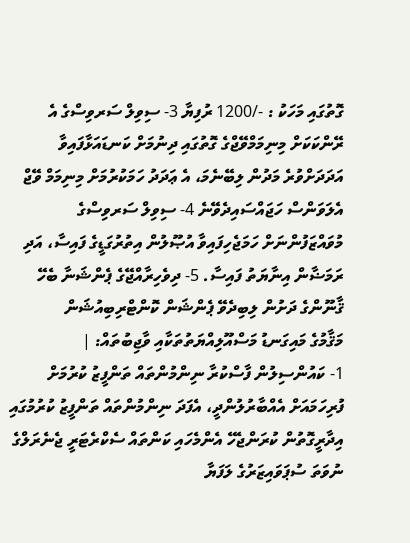ގޮތުގައި މަހަކު : -/1200 ރުފިޔާ 3- ސިވިލް ސަރވިސްގެ އެ ރޭންކަކަށް މިނިމަމްވޭޖްގެ ގޮތުގައި ދިނުމަށް ކަނޑައަޅާފައިވާ އަދަދަށްވުރެ މަދުން ލިބޭނެމަ، އެ ޢަދަދު ހަމަކުރުމަށް މިނިމަމް ވޭޖް އެލަވަންސް ހަޖައްސައިދެވޭނެ 4- ސިވިލް ސަރވިސްގެ މުވައްޒަފުންނަށް ހަމަޖެހިފައިވާ އުޞޫލުން އިތުރުގަޑީގެ ފައިސާ، އަދި ރަމަޟާން އިނާޔަތު ފައިސާ. 5- ދިވެހިރާއްޖޭގެ ޕެންޝަނާ ބެހޭ ޤާނޫންގެ ދަށުން ލިބިދެވޭ ޕެންޝަން ކޮންޓްރިބިއުޝަން
މަޤާމުގެ މައިގަނޑު މަސްއޫލިއްޔަތުތަކާއި ވާޖިބުތައް: |
1- ކައުންސިލުން ފާސްކުރާ ނިންމުންތައް ތަންފީޒު ކުރުމަށް ފުރިހަމައަށް އެއްބާރުލުންދީ، އެފަދަ ނިންމުންތައް ތަންފީޒު ކުރުމުގައި އިދާރީގޮތުން ކުރަންޖެހޭ އެންމެހައި ކަންތައް ސެކްރެޓަރީ ޖެނެރަލްގެ ނުވަތަ ސުޕަވައިޒަރުގެ ލަފަޔާ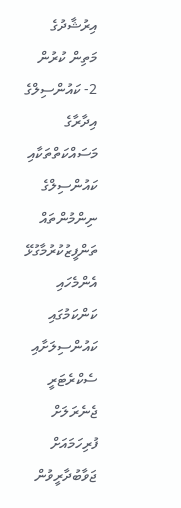އިރުޝާދުގެ މަތިން ކުރުން 2- ކައުންސިލްގެ އިދާރާގެ މަސައްކަތްތަކާއި ކައުންސިލްގެ ނިންމުންތައް ތަންފީޒުކުރުމާގުޅޭ އެންމެހައި ކަންކަމުގައި ކައުންސިލަށާއި ސެކްރެޓަރީ ޖެނެރަލަށް ފުރިހަމައަށް ޖަވާބުދާރީވުން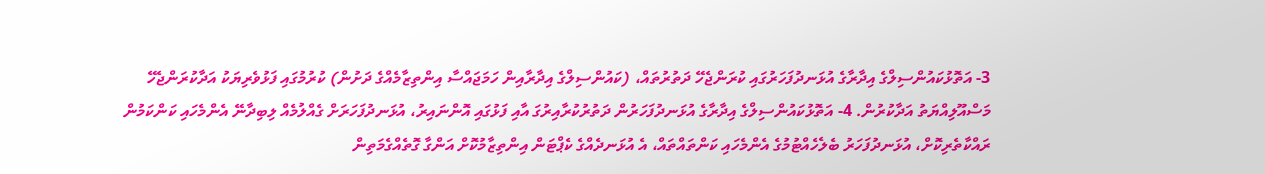3- އަތޮޅުކައުންސިލްގެ އިދާރާގެ އުޅަނދުފަހަރުގައި ކުރަންޖެހޭ ދަތުރުތައް، (ކައުންސިލްގެ އިދާރާއިން ހަމަޖައްސާ އިންތިޒާމެއްގެ ދަށުން) ކުރުމުގައި ފަޅުވެރިޔަކު އަދާކުރަންޖެހޭ މަސްއޫލިއްޔަތު އަދާކުރުން. 4- އަތޮޅުކައުންސިލްގެ އިދާރާގެ އުޅަނދުފަހަރުން ދަތުރުކުރާއިރުގަ އާއި ފަޅުގައި އޮންނައިރު، އުޅަނދުފަހަރަށް ގެއްލުމެއް ލިބިދާނޭ އެންމެހައި ކަންކަމުން ރައްކާތެރިކޮށް، އުޅަނދުފަހަރު ބެލެހެއްޓުމުގެ އެންމެހައި ކަންތައްތައް، އެ އުޅަނދެއްގެ ކެޕްޓަން އިންތިޒާމުކޮށް އަންގާ ގޮތެއްގެމަތިން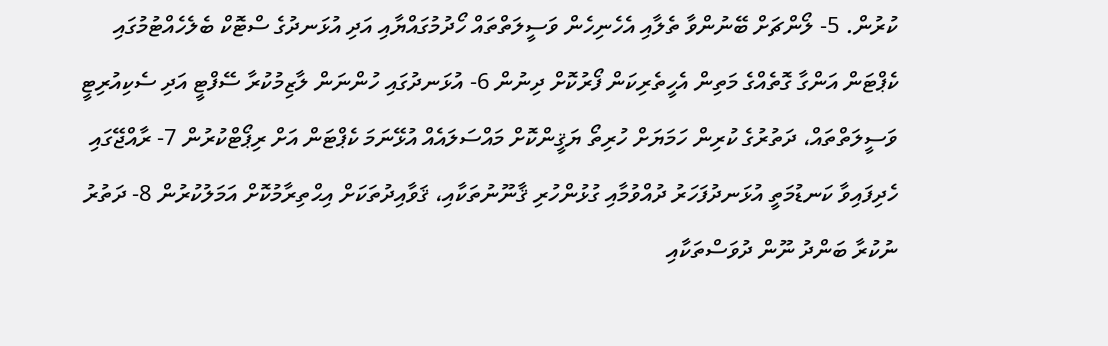ކުރުން. 5- ލޯންޗަށް ބޭނުންވާ ތެލާއި އެހެނިހެން ވަސީލަތްތައް ހޯދުމުގައްޔާއި އަދި އުޅަނދުގެ ސްޓޮކް ބެލެހެއްޓުމުގައި ކެޕްޓަން އަންގާ ގޮތެއްގެ މަތިން އެހީތެރިކަން ފޯރުކޮށް ދިނުން 6- އުޅަނދުގައި ހުންނަން ލާޒިމުކުރާ ސޭފްޓީ އަދި ސެކިއުރިޓީ ވަސީލަތްތައް، ދަތުރުގެ ކުރިން ހަމަޔަށް ހުރިތޯ ޔަޤީންކޮށް މައްސަލައެއް އުޅޭނަމަ ކެޕްޓަން އަށް ރިޕޯޓްކުރުން 7- ރާއްޖޭގައި ހެދިފައިވާ ކަނޑުމަތީ އުޅަނދުފަހަރު ދުއްވުމާއި ގުޅުންހުރި ޤާނޫނުތަކާއި، ޤަވާއިދުތަކަށް އިޙްތިރާމުކޮށް އަމަލުކުރުން 8- ދަތުރު ނުކުރާ ބަންދު ނޫން ދުވަސްތަކާއި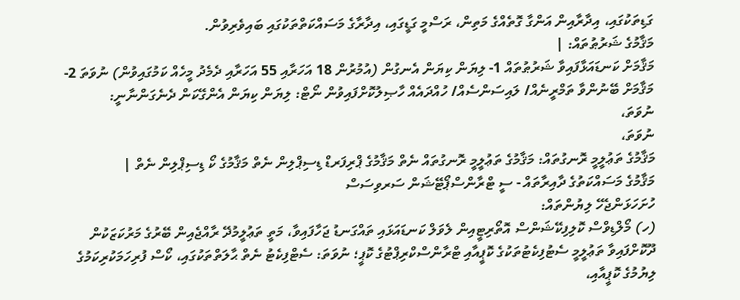ގަޑިތަކުގައި، އިދާރާއިން އަންގާ ގޮތެއްގެ މަތިން، ރަސްމީ ގަޑީގައި، އިދާރާގެ މަސައްކަތްތަކުގައި ބައިވެރިވުން.
މަޤާމުގެ ޝަރުޠުތައް: |
މަޤާމަށް ކަނޑައަޅާފައިވާ ޝަރުޠުތައް 1- ލިޔަން ކިޔަން އެނގުން (އުމުރުން 18 އަހަރާއި 55 އަހަރާއި ދެމެދު މީހެއް ކަމުގައިވުން) ނުވަތަ 2- މަޤާމަށް ބޭނުންވާ ތަމްރީނެއް/ ލައިސަންސެއް/ ހުއްދައެއް ހާޞިލުކޮށްފައިވުން ނޯޓް: ލިޔަން ކިޔަން އެންގޭކަން ދެނެގަންނާނީ:
ނުވަތަ،
ނުވަތަ،
މަޤާމުގެ ތަޢުލީމީ ރޮނގުތައް: މަޤާމުގެ ތަޢުލީމީ ރޮނގުތައް ނެތް މަޤާމުގެ ޕްރިފަރޑް ޑިސިޕްލިން ނެތް މަޤާމުގެ ކޯ ޑިސިޕްލިން ނެތް |
މަޤާމުގެ މަސައްކަތުގެ ދާއިރާތައް - ސީ ޓްރާންސްޕޯޓޭޝަން ސަރވިސަސް
ހުށަހަޅަންޖެހޭ ލިޔުންތައް:
(ހ) މޯލްޑިވްސް ކޮލިފިކޭޝަންސް އޮތޯރިޓީއިން ލެވަލް ކަނޑައަޅައި ތައްގަނޑު ޖަހާފައިވާ، މަތީ ތަޢުލީމުދޭ ރާއްޖެއިން ބޭރުގެ މަރުކަޒަކުން ދޫކޮށްފައިވާ ތަޢުލީމީ ސެޓުފިކެޓުތަކުގެ ކޮޕީއާއި ޓްރާންސްކްރިޕްޓުގެ ކޮޕީ؛ ނުވަތަ: ސެޓްފިކެޓު ނެތް ޙާލަތްތަކުގައި، ކޯސް ފުރިހަމަކުރިކަމުގެ ލިޔުމުގެ ކޮޕީއާއި،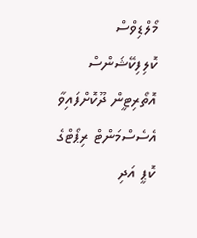މޯލްޑިވްސް ކޮލިފިކޭޝަންސް އޮތޯރިޓީން ދޫކޮށްފައިވާ އެސެސްމަންޓް ރިޕޯޓްގެ ކޮޕީ އަދި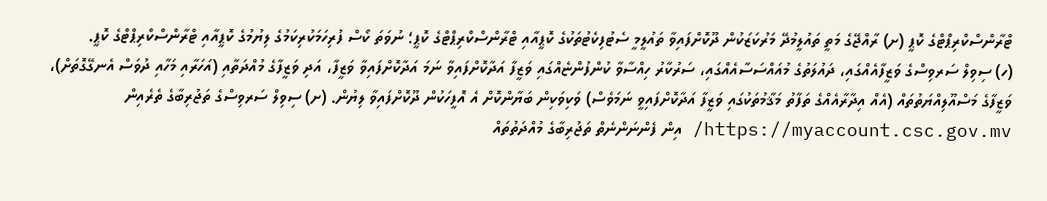ޓްރާންސްކްރިޕްޓްގެ ކޮޕީ (ށ) ރާއްޖޭގެ މަތީ ތައުލީމުދޭ މަރުކަޒަކުން ދޫކޮށްފައިވާ ތައުލީމީ ސެޓުފިކެޓުތަކުގެ ކޮޕީއާއި ޓްރާންސްކްރިޕްޓްގެ ކޮޕީ؛ ނުވަތަ ކޯސް ފުރިހަމަކުރިކަމުގެ ލިޔުމުގެ ކޮޕީއާއި ޓްރާންސްކްރިޕްޓްގެ ކޮޕީ.
(ހ) ސިވިލް ސަރވިސްގެ ވަޒީފާއެއްގައި، ދައުލަތުގެ މުއައްސަސާއެއްގައި، ސަރުކާރު ހިއްސާވާ ކުންފުންޏެއްގައި ވަޒީފާ އަދާކޮށްފައިވާ ނަމަ އަދާކޮށްފައިވާ ވަޒީފާ، އަދި ވަޒީފާގެ މުއްދަތާއި (އަހަރާއި މަހާއި ދުވަސް އެނގޭގޮތަށް)، ވަޒީފާގެ މަސްއޫލިއްޔަތުތައް (އެއް އިދާރާއެއްގެ ތަފާތު މަޤާމުތަކުގައި ވަޒީފާ އަދާކޮށްފައިވީ ނަމަވެސް) ވަކިވަކިން ބަޔާންކޮށް އެ އޮފީހަކުން ދޫކޮށްފައިވާ ލިޔުން. (ށ) ސިވިލް ސަރވިސްގެ ތަޖުރިބާގެ ތެރެއިން https://myaccount.csc.gov.mv/ އިން ފެންނަންނެތް ތަޖުރިބާގެ މުއްދަތުތައް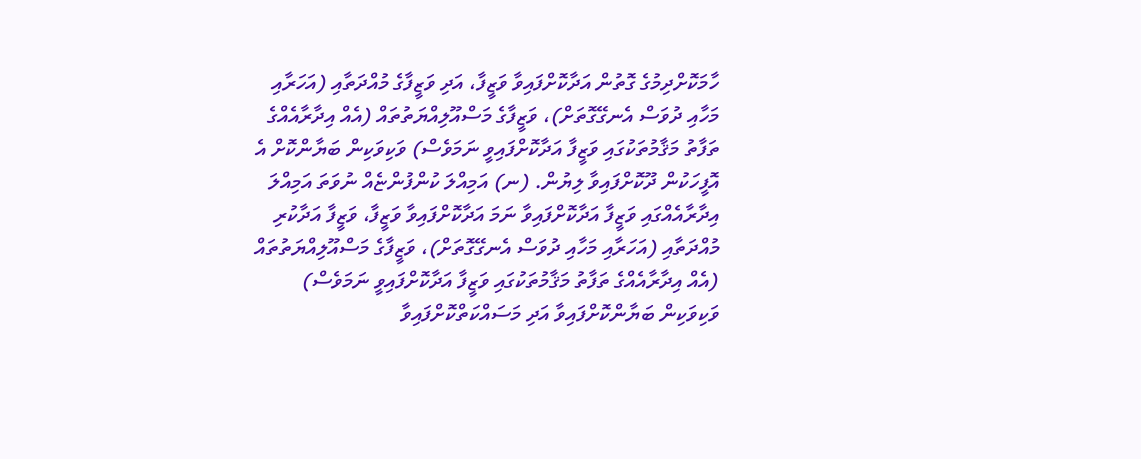ހާމަކޮށްދިމުގެ ގޮތުން އަދާކޮށްފައިވާ ވަޒީފާ، އަދި ވަޒީފާގެ މުއްދަތާއި (އަހަރާއި މަހާއި ދުވަސް އެނގޭގޮތަށް)، ވަޒީފާގެ މަސްއޫލިއްޔަތުތައް (އެއް އިދާރާއެއްގެ ތަފާތު މަޤާމުތަކުގައި ވަޒީފާ އަދާކޮށްފައިވީ ނަމަވެސް) ވަކިވަކިން ބަޔާންކޮށް އެ އޮފީހަކުން ދޫކޮށްފައިވާ ލިޔުން. (ނ) އަމިއްލަ ކުންފުންޏެއް ނުވަތަ އަމިއްލަ އިދާރާއެއްގައި ވަޒީފާ އަދާކޮށްފައިވާ ނަމަ އަދާކޮށްފައިވާ ވަޒީފާ، ވަޒީފާ އަދާކުރި މުއްދަތާއި (އަހަރާއި މަހާއި ދުވަސް އެނގޭގޮތަށް)، ވަޒީފާގެ މަސްއޫލިއްޔަތުތައް (އެއް އިދާރާއެއްގެ ތަފާތު މަޤާމުތަކުގައި ވަޒީފާ އަދާކޮށްފައިވީ ނަމަވެސް) ވަކިވަކިން ބަޔާންކޮށްފައިވާ އަދި މަސައްކަތްކޮށްފައިވާ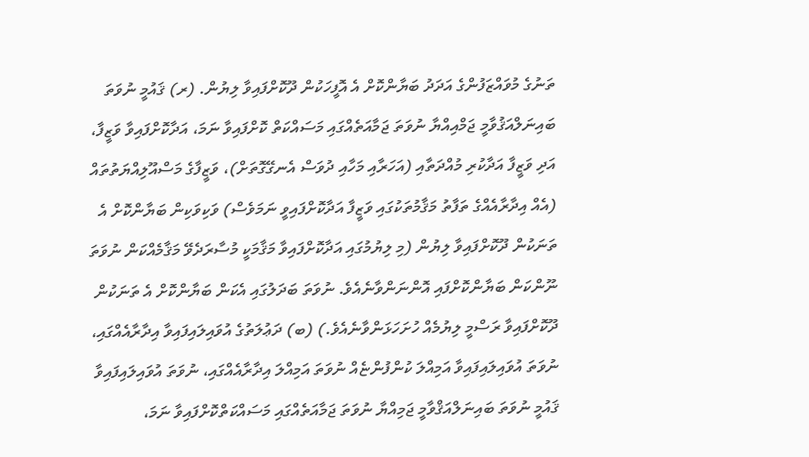ތަނުގެ މުވައްޒަފުންގެ އަދަދު ބަޔާންކޮށް އެ އޮފީހަކުން ދޫކޮށްފައިވާ ލިޔުން. (ރ) ޤައުމީ ނުވަތަ ބައިނަލްއަޤުވާމީ ޖަމްއިއްޔާ ނުވަތަ ޖަމާއަތެއްގައި މަސައްކަތް ކޮށްފައިވާ ނަމަ، އަދާކޮށްފައިވާ ވަޒީފާ، އަދި ވަޒީފާ އަދާކުރި މުއްދަތާއި (އަހަރާއި މަހާއި ދުވަސް އެނގޭގޮތަށް)، ވަޒީފާގެ މަސްއޫލިއްޔަތުތައް (އެއް އިދާރާއެއްގެ ތަފާތު މަޤާމުތަކުގައި ވަޒީފާ އަދާކޮށްފައިވީ ނަމަވެސް) ވަކިވަކިން ބަޔާންކޮށް އެ ތަނަކުން ދޫކޮށްފައިވާ ލިޔުން (މި ލިޔުމުގައި އަދާކޮށްފައިވާ މަޤާމަކީ މުސާރަދެވޭ މަޤާމެއްކަން ނުވަތަ ނޫންކަން ބަޔާންކޮށްފައި އޮންނަންވާނެއެވެ. ނުވަތަ ބަދަލުގައި އެކަން ބަޔާންކޮށް އެ ތަނަކުން ދޫކޮށްފައިވާ ރަސްމީ ލިޔުމެއް ހުށަހަޅަންވާނެއެވެ.) (ބ) ދަޢުލަތުގެ އުވައިލައިފައިވާ އިދާރާއެއްގައި، ނުވަތަ އުވައިލައިފައިވާ އަމިއްލަ ކުންފުންޏެއް ނުވަތަ އަމިއްލަ އިދާރާއެއްގައި، ނުވަތަ އުވައިލައިފައިވާ ޤައުމީ ނުވަތަ ބައިނަލްއަޤްވާމީ ޖަމިއްޔާ ނުވަތަ ޖަމާއަތެއްގައި މަސައްކަތްކޮށްފައިވާ ނަމަ،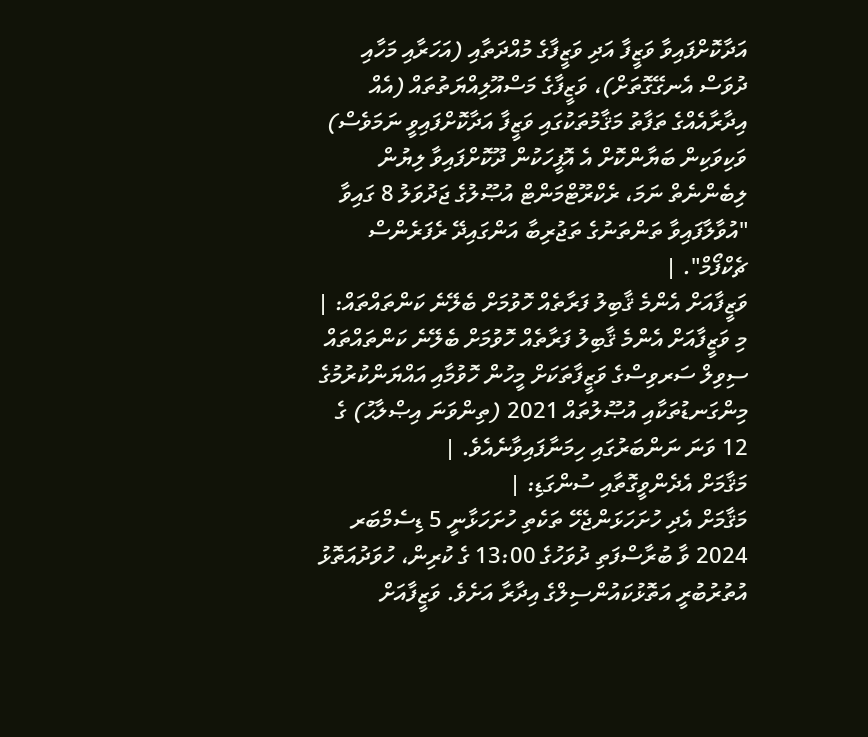އަދާކޮށްފައިވާ ވަޒީފާ އަދި ވަޒީފާގެ މުއްދަތާއި (އަހަރާއި މަހާއި ދުވަސް އެނގޭގޮތަށް)، ވަޒީފާގެ މަސްއޫލިއްޔަތުތައް (އެއް އިދާރާއެއްގެ ތަފާތު މަޤާމުތަކުގައި ވަޒީފާ އަދާކޮށްފައިވީ ނަމަވެސް) ވަކިވަކިން ބަޔާންކޮށް އެ އޮފީހަކުން ދޫކޮށްފައިވާ ލިޔުން ލިބެންނެތް ނަމަ، ރެކްރޫޓްމަންޓް އުޞޫލުގެ ޖަދުވަލު 8 ގައިވާ "އުވާލާފައިވާ ތަންތަނުގެ ތަޖުރިބާ އަންގައިދޭ ރެފަރެންސް ޗެކްފޯމް". |
ވަޒީފާއަށް އެންމެ ޤާބިލު ފަރާތެއް ހޮވުމަށް ބެލޭނެ ކަންތައްތައް: |
މި ވަޒީފާއަށް އެންމެ ޤާބިލު ފަރާތެއް ހޮވުމަށް ބެލޭނެ ކަންތައްތައް ސިވިލް ސަރވިސްގެ ވަޒީފާތަކަށް މީހުން ހޮވުމާއި އައްޔަންކުރުމުގެ މިންގަނޑުތަކާއި އުޞޫލުތައް 2021 (ތިންވަނަ އިޞްލާޙު) ގެ 12 ވަނަ ނަންބަރުގައި ހިމަނާފައިވާނެއެވެ. |
މަޤާމަށް އެދެންވީގޮތާއި ސުންގަޑި: |
މަޤާމަށް އެދި ހުށަހަޅަންޖެހޭ ތަކެތި ހުށަހަޅާނީ 5 ޑިސެމްބަރ 2024 ވާ ބުރާސްފަތި ދުވަހުގެ 13:00 ގެ ކުރިން، ހުވަދުއަތޮޅު އުތުރުބުރީ އަތޮޅުކައުންސިލްގެ އިދާރާ އަށެވެ. ވަޒީފާއަށް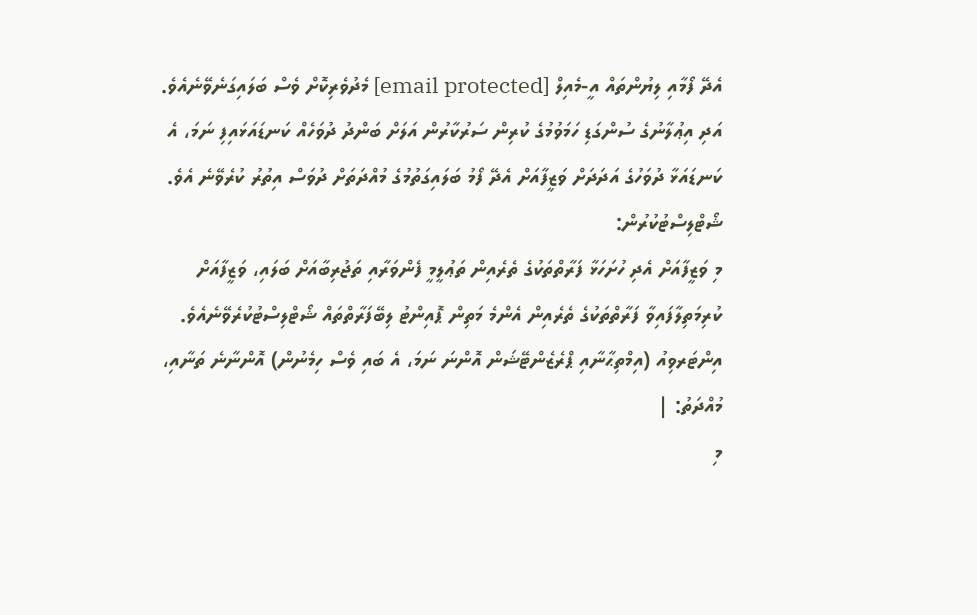އެދޭ ފޯމާއި ލިޔުންތައް އީ-މެއިލް [email protected] މެދުވެރިކޮށް ވެސް ބަލައިގަނެވޭނެއެވެ. އަދި އިޢުލާނުގެ ސުންގަޑި ހަމަވުމުގެ ކުރިން ސަރުކާރުން އަލަށް ބަންދު ދުވަހެއް ކަނޑައަޅައިފި ނަމަ، އެ ކަނޑައަޅާ ދުވަހުގެ އަދަދަށް ވަޒީފާއަށް އެދޭ ފޯމު ބަލައިގަތުމުގެ މުއްދަތަށް ދުވަސް އިތުރު ކުރެވޭނެ އެވެ.
ޝޯޓްލިސްޓުކުރުން:
މި ވަޒީފާއަށް އެދި ހުށަހަޅާ ފަރާތްތަކުގެ ތެރެއިން ތަޢުލީމީ ފެންވަރާއި ތަޖުރިބާއަށް ބަލައި، ވަޒީފާއަށް ކުރިމަތިލާފައިވާ ފަރާތްތަކުގެ ތެރެއިން އެންމެ މަތިން ޕޮއިންޓު ލިބޭފަރާތްތައް ޝޯޓްލިސްޓުކުރެވޭނެއެވެ.
އިންޓަރވިއު (އިމްތިޙާނާއި ޕްރެޒެންޓޭޝަން އޮންނަ ނަމަ، އެ ބައި ވެސް ހިމެނުން) އޮންނާނެ ތަނާއި، މުއްދަތު: |
މި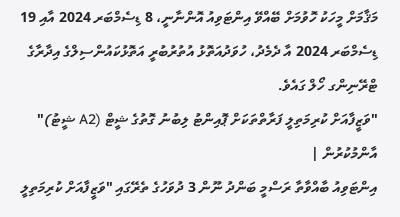މަޤާމަށް މީހަކު ހޮވުމަށް ބޭއްވޭ އިންޓަވިއު އޮންނާނީ، 8 ޑިސެމްބަރ 2024 އާއި 19 ޑިސެމްބަރ 2024 އާ ދެމެދު، ހުވަދުއަތޮޅު އުތުރުބުރީ އަތޮޅުކައުންސިލްގެ އިދާރާގެ ޓްރޭނިންގ ހޯލް ގައެވެ.
"ވަޒީފާއަށް ކުރިމަތިލީ ފަރާތްތަކަށް ޕޮއިންޓު ލިބުނު ގޮތުގެ ޝީޓް (A2 ޝީޓު)" އާންމުކުރުން |
އިންޓަވިއު ބާއްވާތާ ރަސްމީ ބަންދު ނޫން 3 ދުވަހުގެ ތެރޭގައި "ވަޒީފާއަށް ކުރިމަތިލީ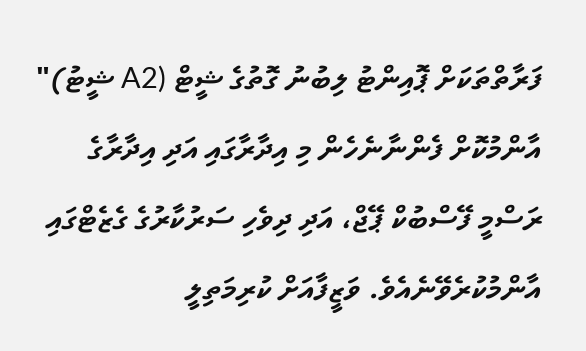ފަރާތްތަކަށް ޕޮއިންޓު ލިބުނު ގޮތުގެ ޝީޓް (A2 ޝީޓު)" އާންމުކޮށް ފެންނާނެހެން މި އިދާރާގައި އަދި އިދާރާގެ ރަސްމީ ފޭސްބުކް ޕޭޖް، އަދި ދިވެހި ސަރުކާރުގެ ގެޒެޓްގައި އާންމުކުރެވޭނެއެވެ. ވަޒީފާއަށް ކުރިމަތިލީ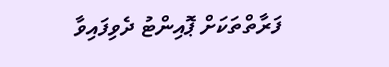ފަރާތްތަކަށް ޕޮއިންޓު ދެވިފައިވާ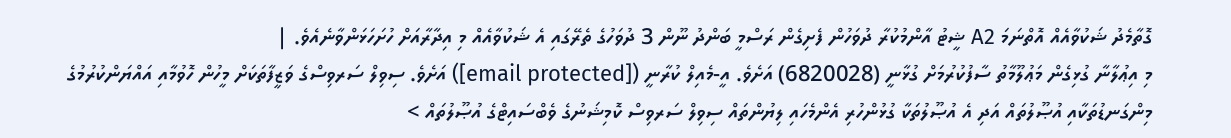ގޮތާމެދު ޝަކުވާއެއް އޮތްނަމަ A2 ޝީޓު އާންމުކުރާ ދުވަހުން ފެށިގެން ރަސްމީ ބަންދު ނޫން 3 ދުވަހުގެ ތެރޭގައި އެ ޝަކުވާއެއް މި އިދާރާއަށް ހުށަހަޅަންވާނެއެވެ. |
މި އިޢުލާނާ ގުޅިގެން މަޢުލޫމާތު ސާފުކުރުމަށް ގުޅާނީ (6820028) އަށެވެ. އީ-މެއިލް ކުރާނީ ([email protected]) އަށެވެ. ސިވިލް ސަރވިސްގެ ވަޒީފާތަކަށް މީހުން ހޮވުމާއި އައްޔަންކުރުމުގެ މިންގަނޑުތަކާއި އުޞޫލުތައް އަދި އެ އުޞޫލުތަކާ ގުޅުންހުރި އެންމެހައި ލިޔުންތައް ސިވިލް ސަރވިސް ކޮމިޝަނުގެ ވެބްސައިޓްގެ އުޞޫލުތައް >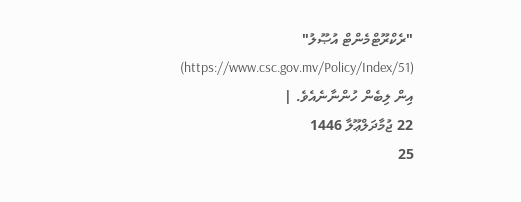"ރެކްރޫޓްމެންޓް އުޞޫލު" (https://www.csc.gov.mv/Policy/Index/51) އިން ލިބެން ހުންނާނެއެވެ. |
22 ޖުމާދަލްޢޫލާ 1446
25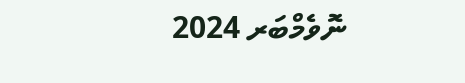ނޮވެމްބަރ 2024